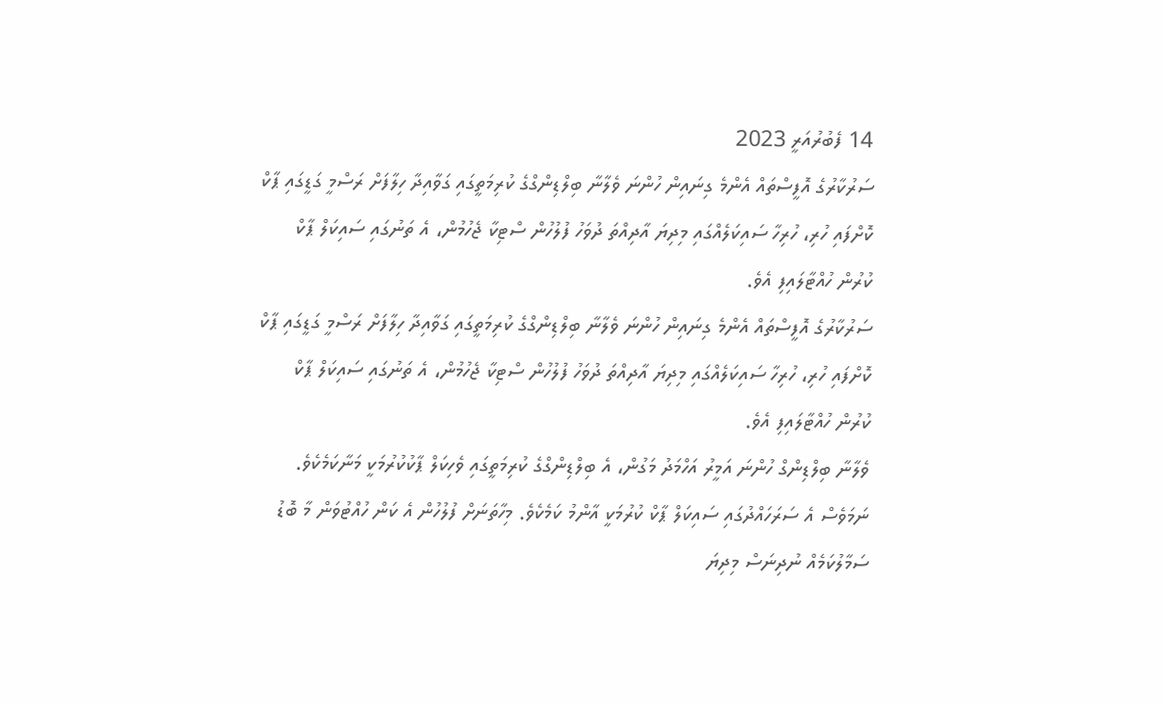14 ފެބުރުއަރީ 2023
ސަރުކާރުގެ އޮފީސްތައް އެންމެ ގިނައިން ހުންނަ ވެލާނާ ބިލްޑިންގްގެ ކުރިމަތީގައި ގަވާއިދާ ހިލާފަށް ރަސްމީ ގަޑީގައި ޕާކް ކޮށްފައި ހުރި، ހުރިހާ ސައިކަލެއްގައި މިދިޔަ އާދިއްތަ ދުވަހު ފުލުހުން ސްޓިކާ ޖެހުމުން، އެ ތަނުގައި ސައިކަލް ޕާކް ކުރުން ހުއްޓާލައިފި އެވެ.
ސަރުކާރުގެ އޮފީސްތައް އެންމެ ގިނައިން ހުންނަ ވެލާނާ ބިލްޑިންގްގެ ކުރިމަތީގައި ގަވާއިދާ ހިލާފަށް ރަސްމީ ގަޑީގައި ޕާކް ކޮށްފައި ހުރި، ހުރިހާ ސައިކަލެއްގައި މިދިޔަ އާދިއްތަ ދުވަހު ފުލުހުން ސްޓިކާ ޖެހުމުން، އެ ތަނުގައި ސައިކަލް ޕާކް ކުރުން ހުއްޓާލައިފި އެވެ.
ވެލާނާ ބިލްޑިންގް ހުންނަ އަމީރު އަހްމަދު މަގުން، އެ ބިލްޑިންގްގެ ކުރިމަތީގައި ވެހިކަލް ޕާކުކުރުމަކީ މަނާކަމެކެވެ. ނަމަވެސް އެ ސަރަހައްދުގައި ސައިކަލް ޕާކް ކުރުމަކީ އާންމު ކަމެކެވެ. މިހާތަނަށް ފުލުހުން އެ ކަން ހުއްޓުވަން މާ ބޮޑު ސަމާލުކަމެއް ނުދިނަސް މިދިޔަ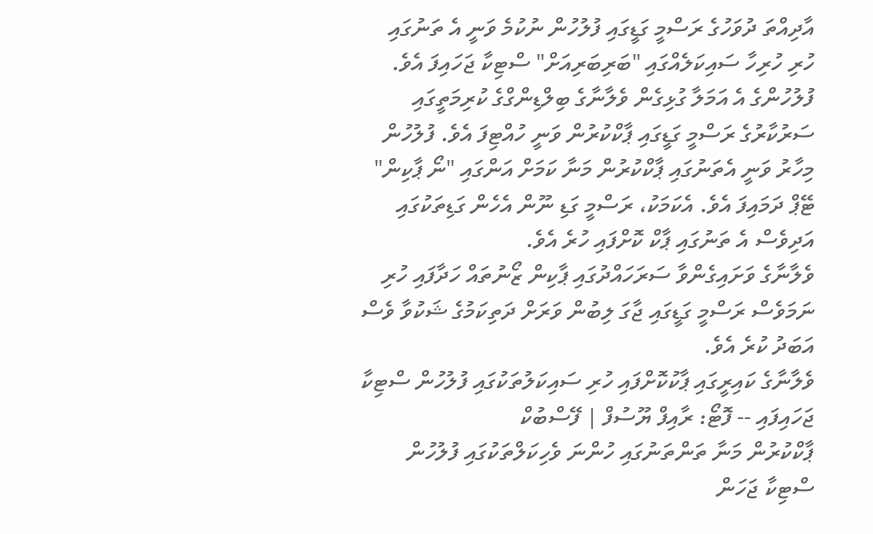އާދިއްތަ ދުވަހުގެ ރަސްމީ ގަޑީގައި ފުލުހުން ނުކުމެ ވަނީ އެ ތަނުގައި ހުރި ހުރިހާ ސައިކަލެއްގައި "ބަރިބަރިއަށް" ސްޓިކާ ޖަހައިފަ އެވެ.
ފުލުހުންގެ އެ އަމަލާ ގުޅިގެން ވެލާނާގެ ބިލްޑިންގްގެ ކުރިމަތީގައި ސަރުކާރުގެ ރަސްމީ ގަޑީގައި ޕާކްކުރުން ވަނީ ހުއްޓިފަ އެވެ. ފުލުހުން މިހާރު ވަނީ އެތަނުގައި ޕާކްކުރުން މަނާ ކަމަށް އަންގައި "ނޯ ޕާކިން" ޓޭޕް ދަމައިފަ އެވެ. އެކަމަކު، ރަސްމީ ގަޑި ނޫން އެހެން ގަޑިތަކުގައި އަދިވެސް އެ ތަނުގައި ޕާކް ކޮށްފައި ހުރެ އެވެ.
ވެލާނާގެ ވަށައިގެންވާ ސަރަހައްދުގައި ޕާކިން ޒޯނުތައް ހަދާފައި ހުރި ނަމަވެސް ރަސްމީ ގަޑީގައި ޖާގަ ލިބުން ވަރަށް ދަތިކަމުގެ ޝަކުވާ ވެސް އަބަދު ކުރެ އެވެ.
ވެލާނާގެ ކައިރީގައި ޕާކުކޮށްފައި ހުރި ސައިކަލުތަކުގައި ފުލުހުން ސްޓިކާ ޖަހައިފައި -- ފޮޓޯ: ރާއިފް ޔޫސުފް | ފޭސްބުކް
ޕާކްކުރުން މަނާ ތަންތަނުގައި ހުންނަ ވެހިކަލްތަކުގައި ފުލުހުން ސްޓިކާ ޖަހަން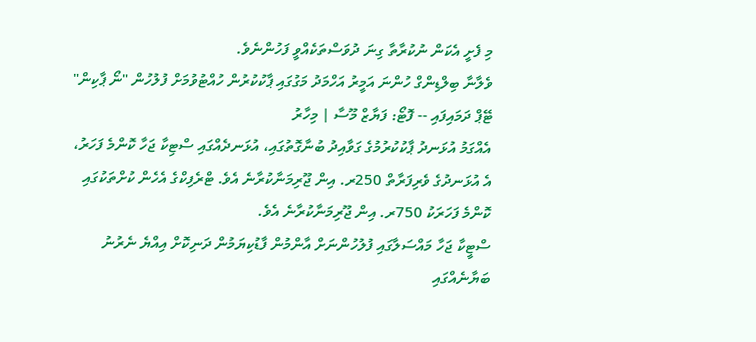މި ފެށީ އެކަން ނުކުރާތާ ގިނަ ދުވަސްތަކެއްވީ ފަހުންނެވެ.
ވެލާނާ ބިލްޑިންގް ހުންނަ އަމީރު އަހްމަދު މަގުގައި ޕާކުކުރުން ހުއްޓުވުމަށް ފުލުހުން "ނޯ ޕާކިން" ޓޭޕް ދަމައިފައި -- ފޮޓޯ: ފަޔާޒް މޫސާ | މިހާރު
އެއްގަމު އުޅަނދު ޕާކުކުރުމުގެ ގަވާއިދު ބުނާގޮތުގައި، އުޅަނދެއްގައި ސްޓިކާ ޖަހާ ކޮންމެ ފަހަރު، އެ އުޅަނދުގެ ވެރިފަރާތް 250ރ. އިން ޖޫރިމަނާކުރާނެ އެވެ. ޓްރެފިކްގެ އެހެން ކުށްތަކުގައި ކޮންމެ ފަހަރަކު 750ރ. އިން ޖޫރިމަނާކުރާނެ އެވެ.
ސްޓީކާ ޖަހާ މައްސަލާގައި ފުލުހުންނަށް އާންމުން ފާޑުކިޔަމުން ދަނިކޮށް އިއްޔެ ނެރުނު ބަޔާނެއްގައި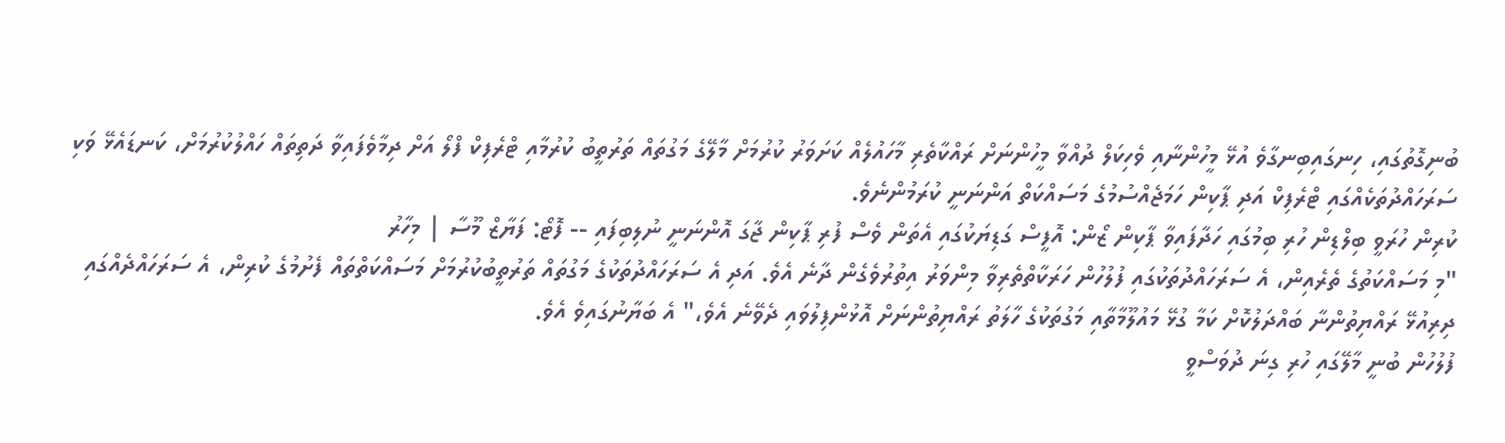ބުނިގޮތުގައި، ހިނގައިބިނގާވެ އުޅޭ މީހުންނާއި ވެހިކަލް ދުއްވާ މީހުންނަށް ރައްކާތެރި މާހައުލެއް ކަށަވަރު ކުރުމަށް މާލޭގެ މަގުތައް ތަރުތީބު ކުރުމާއި ޓްރެފިކް ފްލޯ އަށް ދިމާވެފައިވާ ދަތިތައް ހައްލުކުރުމަށް، ކަނޑައެޅޭ ވަކި ސަރަހައްދުތަކެއްގައި ޓްރެފިކް އަދި ޕާކިން ހަމަޖެއްސުމުގެ މަސައްކަތް އަންނަނީ ކުރަމުންނެވެ.
ކުރިން ހުރަވީ ބިލްޑިން ހުރި ބިމުގައި ހަދާފައިވާ ޕާކިން ޒޯން: އޮފީސް ގަޑިޔަކުގައި އެތަން ވެސް ފުރި ޕާކިން ޖާގަ އޮންނަނީ ނުލިބިފައި -- ފޮޓޯ: ފަޔާޒް މޫސާ | މިހާރު
"މި މަސައްކަތުގެ ތެރެއިން، އެ ސަރަހައްދުތަކުގައި ފުލުހުން ހަރަކާތްތެރިވާ މިންވަރު އިތުރުވެގެން ދާނެ އެވެ. އަދި އެ ސަރަހައްދުތަކުގެ މަގުތައް ތަރުތީބުކުރުމަށް މަސައްކަތްތައް ފެށުމުގެ ކުރިން، އެ ސަރަހައްދެއްގައި ދިރިއުޅޭ ރައްޔިތުންނާ ބައްދަލުކޮށް ކަމާ ގުޅޭ މައުލޫމާތާއި މަގުތަކުގެ ހާލަތު ރައްޔިތުންނަށް އޮޅުންފިލުވައި ދެވޭނެ އެވެ،" އެ ބަޔާނުގައިވެ އެވެ.
ފުލުހުން ބުނީ މާލޭގައި ހުރި ގިނަ ދުވަސްވީ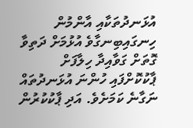އުޅަނދުތަކާއި އާންމުން ހިނގައިބިނގާވެ އުޅުމަށް ދަތިވާ ގޮތަށް ގަވާއިދާ ހިލާފަށް ޕާކުކޮށްފައި ހުންނަ އުޅަނދުތައް ނަގާނެ ކަމަށެވެ. އަދި ޕާކުކުރުން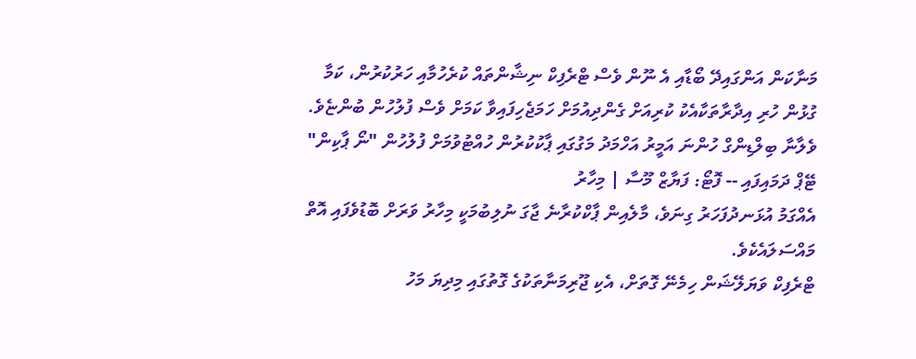މަނާކަން އަންގައިދޭ ބޯޑާއި އެ ނޫން ވެސް ޓްރެފިކް ނިޝާންތައް ކުރެހުމާއި ހަރުކުރުން، ކަމާ ގުޅުން ހުރި އިދާރާތަކާއެކު ކުރިއަށް ގެންދިއުމަށް ހަމަޖެހިފައިވާ ކަމަށް ވެސް ފުލުހުން ބުންޏެވެ.
ވެލާނާ ބިލްޑިންގް ހުންނަ އަމީރު އަހްމަދު މަގުގައި ޕާކުކުރުން ހުއްޓުވުމަށް ފުލުހުން "ނޯ ޕާކިން" ޓޭޕް ދަމައިފައި -- ފޮޓޯ: ފަޔާޒް މޫސާ | މިހާރު
އެއްގަމު އުޅަނދުފަހަރު ގިނަވެ، މާލެއިން ޕާކްކުރާނެ ޖާގަ ނުލިބުމަކީ މިހާރު ވަރަށް ބޮޑުވެފައި އޮތް މައްސަލައެކެވެ.
ޓްރެފިކް ވަޔަލޭޝަން ހިމެނޭ ގޮތަށް، އެކި ޖޫރިމަނާތަކުގެ ގޮތުގައި މިދިޔަ މަހު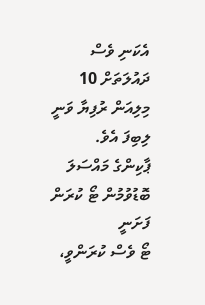އެކަނި ވެސް ދައުލަތަށް 10 މިލިއަން ރުފިޔާ ވަނީ ލިބިފަ އެވެ.
ޕާކިންގެ މައްސަލަ ބޮޑުވުމުން ޓޯ ކުރަން ފަށަނީ
ޓޯ ވެސް ކުރަންވީ،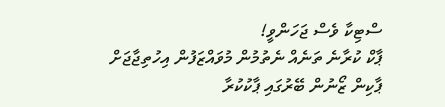ސްޓިކާ ވެސް ޖަހަންވީ!
ޕާކް ކުރާނެ ތަނެއް ނެތުމުން މުވައްޒަފުން އިހުތިޖާޖަށް
ޕާކިން ޒޯނުން ބޭރުގައި ޕާކުކުރާ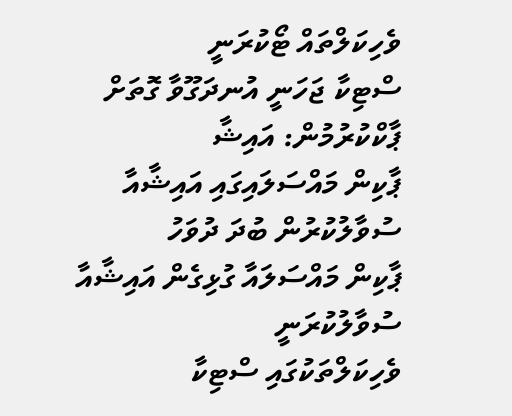ވެހިކަލްތައް ޓޯކުރަނީ
ސްޓިކާ ޖަހަނީ އުނދަގޫވާ ގޮތަށް ޕާކްކުރުމުން: އައިޝާ
ޕާކިން މައްސަލައިގައި އައިޝާއާ ސުވާލުކުރުން ބުދަ ދުވަހު
ޕާކިން މައްސަލައާ ގުޅިގެން އައިޝާއާ ސުވާލުކުރަނީ
ވެހިކަލްތަކުގައި ސްޓިކާ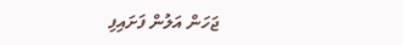ޖަހަން އަލުން ފަށައިފި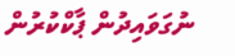ނުގަވައިދުން ޕާކްކުރުން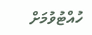ހުއްޓުވުމަށް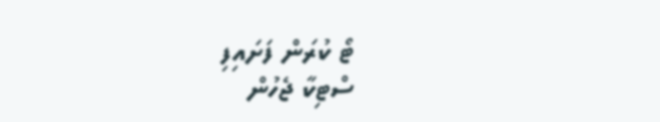ޓޯ ކުރަން ފަށައިފި
ސްޓިކާ ޖެހުން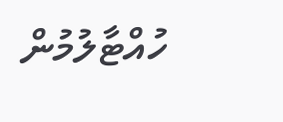ހުއްޓާލުމުން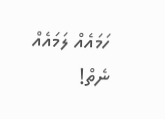ހަމައެއް ލަމައެއް ނެތް!